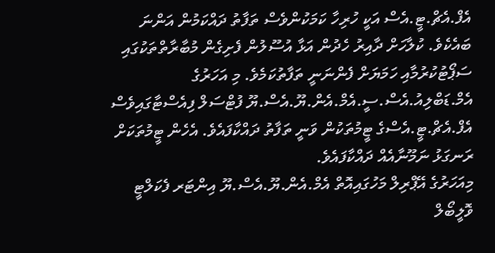އެފް.އެޗް.ޓީ.އެސް އަކީ ހުރިހާ ކަމަކުންވެސް ތަފާތު ދައްކަމުން އަންނަ ބައެކެވެ. ކުލާހަށް ދާއިރު ހެދުން އަޅާ އުސޫލުން ފެށިގެން މުބާރާތްތަކުގައި ސަޕޯޓުކުރުމާއި ހަމަޔަށް ފެންނަނީ ތަފާތުކަމެވެ. މި އަހަރުގެ އެމް.ޑަބްލިއު.އެސް.ސީ.އެމް.އެން.ޔޫ.އެސް.ޔޫ ފުޓްސަލް ފިއެސްޓާގައިވެސް އެފް.އެޗް.ޓީ.އެސްގެ ޓީމުތަކުން ވަނީ ތަފާތު ދައްކާފައެވެ. އެހެން ޓީމުތަކަށް ރަނގަޅު ނަމޫނާއެއް ދައްކާފައެވެ.
މިއަހަރުގެ އޭޕްރިލް މަހުގައިއޮތް އެމް.އެން.ޔޫ.އެސް.ޔޫ އިންޓަރ ފެކަލްޓީ ވޮލީބޯލް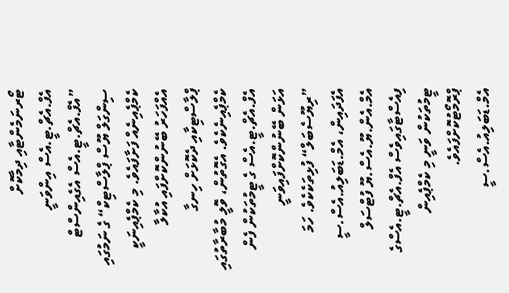ޓޯރނަމެންޓާއި ދިމާކޮށް އެފް.އެޗް.ޓީ.އެސް އިންވަނީ ”އެފް.އެޗް.ޓީ.އެސް އެގެއިންސްޓް ސިންގަލް ޔޫސް ޕްލާސްޓިކް“ ގެ ނަމުގައި ކެމްޕެއިނެއް ފަށާފައެވެ. މި ކެމްޕެއިނަކީ އެއްފަހަރު ބޭނުންކޮށްފައި އުކާލާ ޕްލާސްޓިކާއި ދެކޮޅަށް ހިނގާ ކެމްޕެއިނެކެވެ. އެގޮތުން، ވޮލީ މުބާރާތުގައި އެފް.އެޗް.ޓީ.އެސް ގެ ޓީމުތަކުން ފެން އަޅަން ބޭނުންކޮށްފައިވަނީ ”ރިޔޫސެބަލް“ ފުޅިތަކެކެވެ. ހަމަ އެފަދައިން، އެމް.ޑަބަލިއު.އެސް.ސީ އެމް.އެން.ޔޫ.އެސް.ޔޫ ފުޓްސަލް ފިއެސްޓާގައިވެސް އެފް.އެޗް.ޓީ.އެސްގެ ޓީމުތަކުން ވަނީ މި ކެމްޕެއިން ޕްރޮމޯޓުކޮށްފައެވެ.
އެމް.ޑަބަލިއު.އެސް.ސީ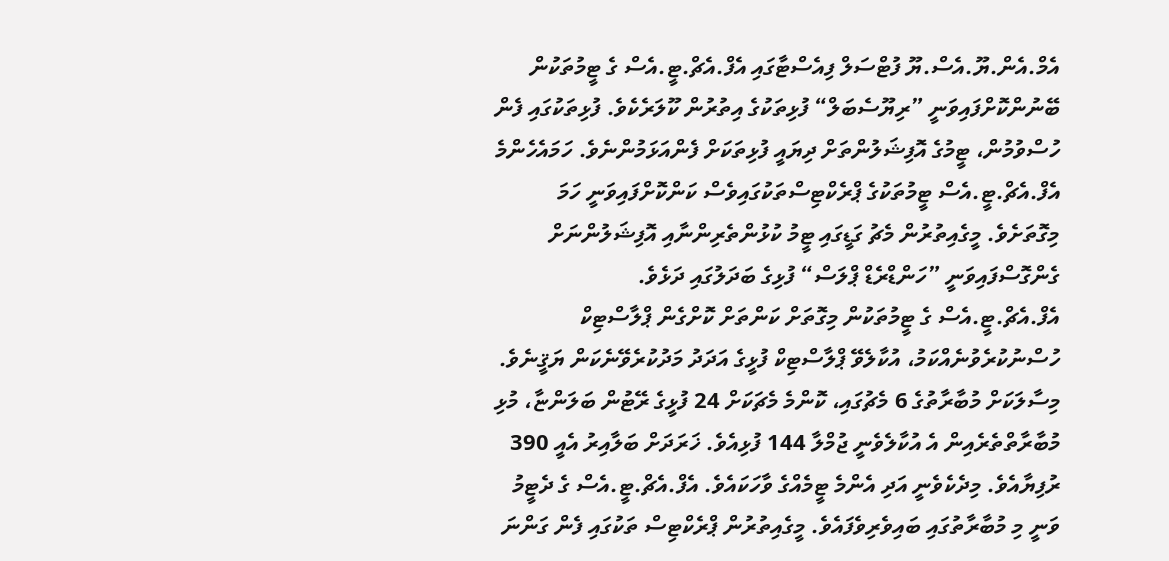އެމް.އެން.ޔޫ.އެސް.ޔޫ ފުޓްސަލް ފިއެސްޓާގައި އެފް.އެޗް.ޓީ.އެސް ގެ ޓީމުތަކުން ބޭނުންކޮށްފައިވަނީ ”ރިޔޫސެބަލް“ ފުޅިތަކުގެ އިތުރުން ކޫލަރެކެވެ. ފުޅިތަކުގައި ފެން ހުސްވުމުން، ޓީމުގެ އޮފިޝަލުންތަށް ދިޔައީ ފުޅިތަކަށް ފެންއަޅަމުންނެވެ. ހަމައެހެންމެ އެފް.އެޗް.ޓީ.އެސް ޓީމުތަކުގެ ޕްރެކްޓިސްތަކުގައިވެސް ކަންކޮށްފައިވަނީ ހަމަ މިގޮތަށެވެ. މީގެއިތުރުން މެޗު ގަޑީގައި ޓީމު ކުޅުންތެރިންނާއި އޮފިޝަލުންނަށް ގެންގޮސްފައިވަނީ ”ހަންޑްރެޑް ޕްލަސް“ ފުޅިގެ ބަދަލުގައި ދަޅެވެ.
އެފް.އެޗް.ޓީ.އެސް ގެ ޓީމުތަކުން މިގޮތަށް ކަންތަށް ކޮށްގެން ޕްލާސްޓިކް ހުސްނުކުރެވުނެއްކަމު، އުކާލެވޭ ޕްލާސްޓިކް ފުޅީގެ އަދަދު މަދުކުރެވޭނެކަން ޔަޤީނެވެ. މިސާލަކަށް މުބާރާތުގެ 6 މެޗުގައި، ކޮންމެ މެޗަކަށް 24 ފުޅީގެ ރޭޓުން ބަލަންޏާ، މުޅި މުބާރާތްތެރެއިން އެ އުކާލެވެނީ ޖުމްލާ 144 ފުޅިއެވެ. ޚަރަދަށް ބަލާއިރު އެއީ 390 ރުފިޔާއެވެ. މިދެކެވެނީ އަދި އެންމެ ޓީމެއްގެ ވާހަކައެވެ. އެފް.އެޗް.ޓީ.އެސް ގެ ދެޓީމު ވަނީ މި މުބާރާތުގައި ބައިވެރިވެފައެވެ. މީގެއިތުރުން ޕްރެކްޓިސް ތަކުގައި ފެން ގަންނަ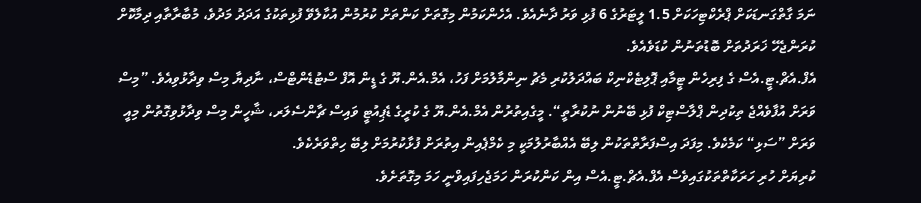ނަމަ ގާތްގަނޑަކަށް ޕްރެކްޓިހަކަށް 1.5 ލީޓަރުގެ 6 ފުޅި ވަރު ދާނެއެވެ. އެހެންކަމުން މިގޮތަށް ކަންތަށް ކުރުމުން އުކާލެވޭ ފުޅިތަކުގެ އަދަދު މަދުވެ، މުބާރާތާއި ދިމާކޮށް ކުރަންޖެހޭ ޚަރަދުތަށް ބޮޑުތަނުން ކުޑަވެއެވެ.
އެފް.އެޗް.ޓީ.އެސް ގެ ފިރިހެން ޓީމާއި ޕޮލިޓެކްނިކް ބައްދަލުކުރި މެޗު ނިންމާލުމަށް ފަހު، އެމް.އެން.ޔޫ ގެ ޑީން އޮފް ސްޓުޑެންޓްސް، ނާދިޔާ މިސް ވިދާޅުވިއެވެ. ”މިސް ވަރަށް އުފާވެއްޖެ ތިކުދިން ޕްލާސްޓިކް ފުޅި ބޭނުން ނުކުރާތީ“. މީގެއިތުރުން އެމް.އެން.ޔޫ ގެ ކުރީގެ ޑެޕިއުޓީ ވައިސް ޗާންސެލަރ، ޝާހީން މިސް ވިދާޅުވިގޮތުން މިއީ ވަރަށް ”ސަޅި“ ކަމެކެވެ. މިފަދަ އިސްފަރާތްތަކުން ލިބޭ އެއްބާރުލުމަކީ މި ކެމްޕެއިން އިތުރަށް ފުޅާކުރުމަށް ލިބޭ ހިތްވަރެކެވެ.
ކުރިޔަށް ހުރި ހަރަކާތްތަކުގައިވެސް އެފް.އެޗް.ޓީ.އެސް އިން ކަންކުރަން ހަމަޖެހިފައިވްނީ ހަމަ މިގޮތަށެވެ.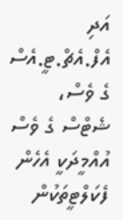އަދި އެފް.އެޗް.ޓީ.އެސް ގެ ވެސް، ޝެޓްސް ގެ ވެސް އުއްމީދަކީ އެހެން ފެކަލްޓީތަކުން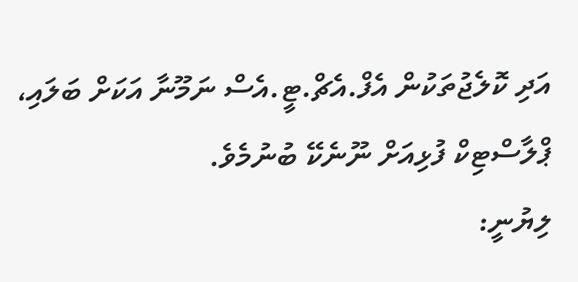އަދި ކޮލެޖުތަކުން އެފް.އެޗް.ޓީ.އެސް ނަމޫނާ އަކަށް ބަލައި، ޕްލާސްޓިކް ފުޅިއަށް ނޫނެކޭ ބުނުމެވެ.
ލިޔުނީ: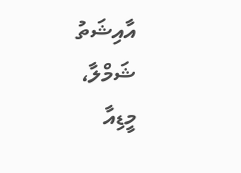އާއިޝަތު ޝަމްލާ،
މީޑިއާ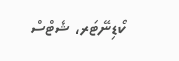ކޯޑިނޭޓަރ، ޝެޓްސް